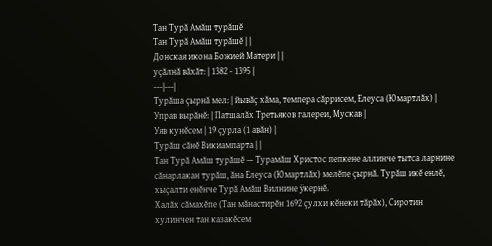Тан Турă Амăш турăшĕ
Тан Турă Амăш турăшĕ | |
Донская икона Божией Матери | |
уçăлнă вăхăт: | 1382 - 1395 |
---|---|
Турăша çырнă мел: | йывăç хăма, темпера сăррисем, Елеуса (Юмартлăх) |
Управ вырăнĕ: | Патшалăх Третьяков галереи, Мускав |
Уяв кунĕсем | 19 çурла (1 авăн) |
Турăш сăнĕ Викиампарта | |
Тан Турă Амăш турăшĕ — Турамăш Христос пепкене аллинче тытса ларнине сăнарлакан турăш, ăна Елеуса (Юмартлăх) мелĕпе çырнă. Турăш икĕ енлĕ, хыçалти енĕнче Турă Амăш Вилнине ÿкернĕ.
Халăх сăмахĕпе (Тан мăнастирĕн 1692 çулхи кĕнеки тăрăх), Сиротин хулинчен тан казакĕсем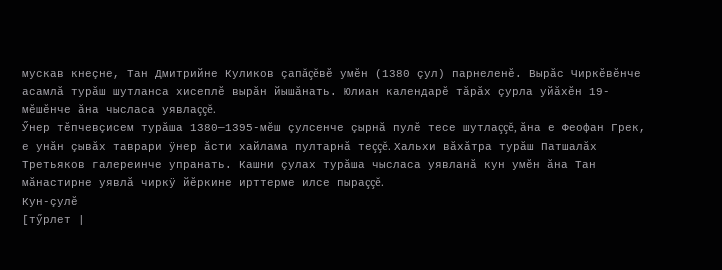мускав кнеçне, Тан Дмитрийне Куликов çапăçĕвĕ умĕн (1380 çул) парнеленĕ. Вырăс Чиркĕвĕнче асамлă турăш шутланса хисеплĕ вырăн йышăнать. Юлиан календарĕ тăрăх çурла уйăхĕн 19-мĕшĕнче ăна чысласа уявлаççĕ.
Ӳнер тĕпчевçисем турăша 1380—1395-мĕш çулсенче çырнă пулĕ тесе шутлаççĕ, ăна е Феофан Грек, е унăн çывăх таврари ÿнер ăсти хайлама пултарнă теççĕ. Хальхи вăхăтра турăш Патшалăх Третьяков галереинче упранать. Кашни çулах турăша чысласа уявланă кун умĕн ăна Тан мăнастирне уявлă чиркÿ йĕркине ирттерме илсе пыраççĕ.
Кун-çулĕ
[тӳрлет |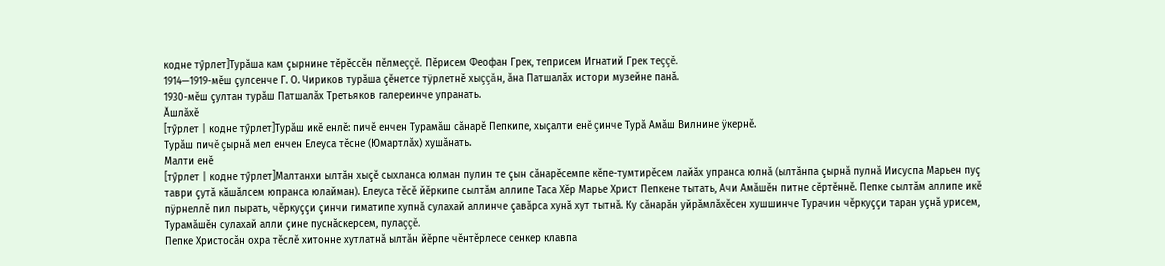кодне тӳрлет]Турăша кам çырнине тĕрĕссĕн пĕлмеççĕ. Пĕрисем Феофан Грек, теприсем Игнатий Грек теççĕ.
1914—1919-мĕш çулсенче Г. О. Чириков турăша çĕнетсе тÿрлетнĕ хыççăн, ăна Патшалăх истори музейне панă.
1930-мĕш çултан турăш Патшалăх Третьяков галереинче упранать.
Ăшлăхĕ
[тӳрлет | кодне тӳрлет]Турăш икĕ енлĕ: пичĕ енчен Турамăш сăнарĕ Пепкипе, хыçалти енĕ çинче Турă Амăш Вилнине ÿкернĕ.
Турăш пичĕ çырнă мел енчен Елеуса тĕсне (Юмартлăх) хушăнать.
Малти енĕ
[тӳрлет | кодне тӳрлет]Малтанхи ылтăн хыçĕ сыхланса юлман пулин те çын сăнарĕсемпе кĕпе-тумтирĕсем лайăх упранса юлнă (ылтăнпа çырнă пулнă Иисуспа Марьен пуç таври çутă кăшăлсем юпранса юлайман). Елеуса тĕсĕ йĕркипе сылтăм аллипе Таса Хĕр Марье Христ Пепкене тытать, Ачи Амăшĕн питне сĕртĕннĕ. Пепке сылтăм аллипе икĕ пÿрнеллĕ пил пырать, чĕркуççи çинчи гиматипе хупнă сулахай аллинче çавăрса хунă хут тытнă. Ку сăнарăн уйрăмлăхĕсен хушшинче Турачин чĕркуççи таран уçнă урисем, Турамăшĕн сулахай алли çине пуснăскерсем, пулаççĕ.
Пепке Христосăн охра тĕслĕ хитонне хутлатнă ылтăн йĕрпе чĕнтĕрлесе сенкер клавпа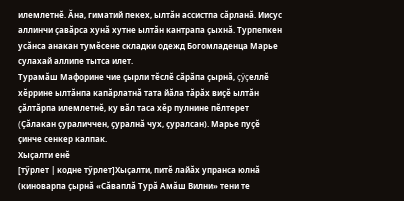илемлетнĕ. Ăна, гиматий пекех, ылтăн ассистпа сăрланă. Иисус аллинчи çавăрса хунă хутне ылтăн кантрапа çыхнă. Турпепкен усăнса анакан тумĕсене складки одежд Богомладенца Марье сулахай аллипе тытса илет.
Турамăш Мафорине чие çырли тĕслĕ сăрăпа çырнă, çÿçеллĕ хĕррине ылтăнпа капăрлатнă тата йăла тăрăх виçĕ ылтăн çăлтăрпа илемлетнĕ, ку вăл таса хĕр пулнине пĕлтерет (Çăлакан çураличчен, çуралнă чух, çуралсан). Марье пуçĕ çинче сенкер калпак.
Хыçалти енĕ
[тӳрлет | кодне тӳрлет]Хыçалти, питĕ лайăх упранса юлнă (киноварпа çырнă «Сăваплă Турă Амăш Вилни» тени те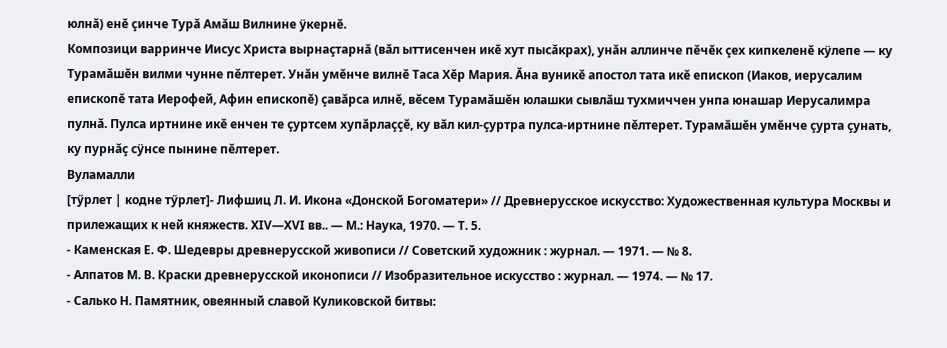юлнă) енĕ çинче Турă Амăш Вилнине ÿкернĕ.
Композици варринче Иисус Христа вырнаçтарнă (вăл ыттисенчен икĕ хут пысăкрах), унăн аллинче пĕчĕк çех кипкеленĕ кÿлепе — ку Турамăшĕн вилми чунне пĕлтерет. Унăн умĕнче вилнĕ Таса Хĕр Мария. Ăна вуникĕ апостол тата икĕ епископ (Иаков, иерусалим епископĕ тата Иерофей, Афин епископĕ) çавăрса илнĕ, вĕсем Турамăшĕн юлашки сывлăш тухмиччен унпа юнашар Иерусалимра пулнă. Пулса иртнине икĕ енчен те çуртсем хупăрлаççĕ, ку вăл кил-çуртра пулса-иртнине пĕлтерет. Турамăшĕн умĕнче çурта çунать, ку пурнăç сÿнсе пынине пĕлтерет.
Вуламалли
[тӳрлет | кодне тӳрлет]- Лифшиц Л. И. Икона «Донской Богоматери» // Древнерусское искусство: Художественная культура Москвы и прилежащих к ней княжеств. XIV—XVI вв.. — М.: Наука, 1970. — Т. 5.
- Каменская Е. Ф. Шедевры древнерусской живописи // Советский художник : журнал. — 1971. — № 8.
- Алпатов М. В. Краски древнерусской иконописи // Изобразительное искусство : журнал. — 1974. — № 17.
- Салько Н. Памятник, овеянный славой Куликовской битвы: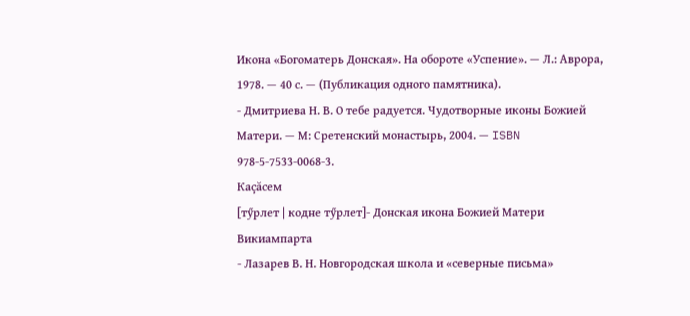Икона «Богоматерь Донская». На обороте «Успение». — Л.: Аврора, 1978. — 40 с. — (Публикация одного памятника).
- Дмитриева Н. В. О тебе радуется. Чудотворные иконы Божией Матери. — М: Сретенский монастырь, 2004. — ISBN 978-5-7533-0068-3.
Каçăсем
[тӳрлет | кодне тӳрлет]- Донская икона Божией Матери Викиампарта
- Лазарев В. Н. Новгородская школа и «северные письма»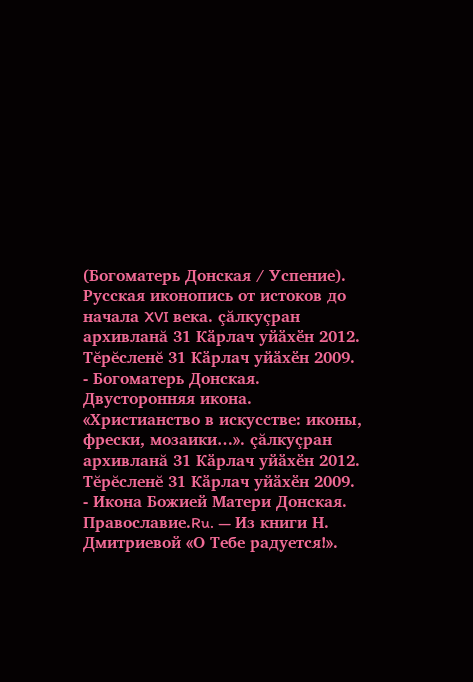(Богоматерь Донская / Успение). Русская иконопись от истоков до начала XVI века. çăлкуçран архивланă 31 Кӑрлач уйӑхӗн 2012. Тĕрĕсленĕ 31 Кӑрлач уйӑхӗн 2009.
- Богоматерь Донская. Двусторонняя икона. «Христианство в искусстве: иконы, фрески, мозаики…». çăлкуçран архивланă 31 Кӑрлач уйӑхӗн 2012. Тĕрĕсленĕ 31 Кӑрлач уйӑхӗн 2009.
- Икона Божией Матери Донская. Православие.Ru. — Из книги Н. Дмитриевой «О Тебе радуется!».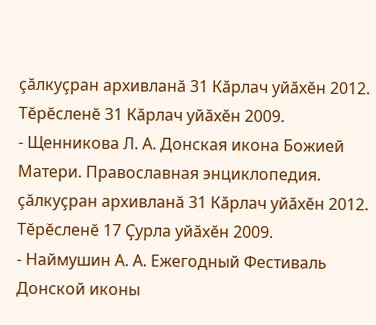çăлкуçран архивланă 31 Кӑрлач уйӑхӗн 2012. Тĕрĕсленĕ 31 Кӑрлач уйӑхӗн 2009.
- Щенникова Л. А. Донская икона Божией Матери. Православная энциклопедия. çăлкуçран архивланă 31 Кӑрлач уйӑхӗн 2012. Тĕрĕсленĕ 17 Ҫурла уйӑхӗн 2009.
- Наймушин А. А. Ежегодный Фестиваль Донской иконы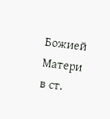Божией Матери в ст.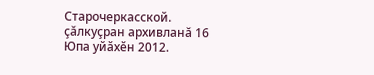Старочеркасской. çăлкуçран архивланă 16 Юпа уйӑхӗн 2012.